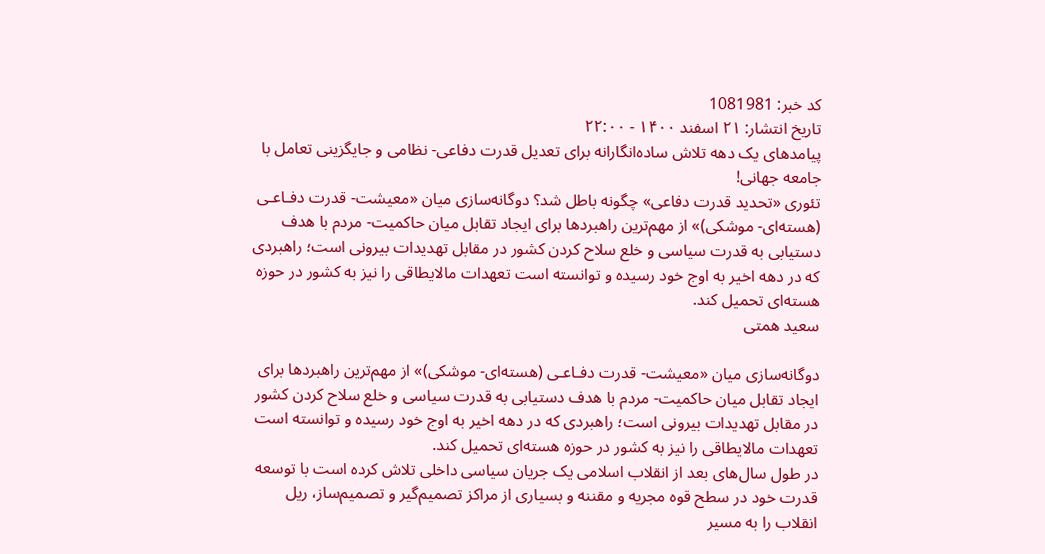کد خبر: 1081981
تاریخ انتشار: ۲۱ اسفند ۱۴۰۰ - ۲۲:۰۰
پیامد‌های یک دهه تلاش ساده‌انگارانه برای تعدیل قدرت دفاعی- نظامی و جایگزینی تعامل با جامعه جهانی!
تئوری «تحدید قدرت دفاعی» چگونه باطل شد؟ دوگانه‌سازی میان «معیشت- قدرت دفـاعـی (هسته‌ای- موشکی)» از مهم‌ترین راهبرد‌ها برای ایجاد تقابل میان حاکمیت- مردم با هدف دستیابی به قدرت سیاسی و خلع سلاح کردن کشور در مقابل تهدیدات بیرونی است؛ راهبردی که در دهه اخیر به اوج خود رسیده و توانسته است تعهدات مالایطاقی را نیز به کشور در حوزه هسته‌ای تحمیل کند.
سعید همتی

دوگانه‌سازی میان «معیشت- قدرت دفـاعـی (هسته‌ای- موشکی)» از مهم‌ترین راهبرد‌ها برای ایجاد تقابل میان حاکمیت- مردم با هدف دستیابی به قدرت سیاسی و خلع سلاح کردن کشور در مقابل تهدیدات بیرونی است؛ راهبردی که در دهه اخیر به اوج خود رسیده و توانسته است تعهدات مالایطاقی را نیز به کشور در حوزه هسته‌ای تحمیل کند.
در طول سال‌های بعد از انقلاب اسلامی یک جریان سیاسی داخلی تلاش کرده است با توسعه قدرت خود در سطح قوه مجریه و مقننه و بسیاری از مراکز تصمیم‌گیر و تصمیم‌ساز، ریل انقلاب را به مسیر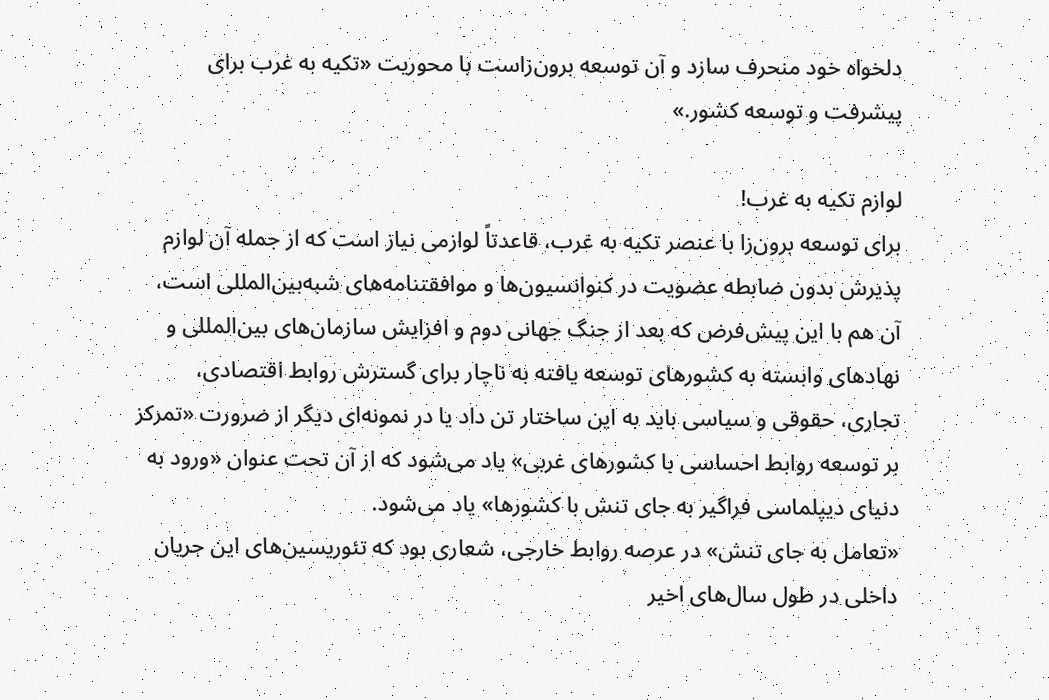دلخواه خود منحرف سازد و آن توسعه برون‌زاست با محوریت «تکیه به غرب برای پیشرفت و توسعه کشور.»

لوازم تکیه به غرب!
برای توسعه برون‌زا با عنصر تکیه به غرب، قاعدتاً لوازمی نیاز است که از جمله آن لوازم پذیرش بدون ضابطه عضویت در کنوانسیون‌ها و موافقتنامه‌های شبه‌بین‌المللی است، آن هم با این پیش‌فرض که بعد از جنگ جهانی دوم و افزایش سازمان‌های بین‌المللی و نهاد‌های وابسته به کشور‌های توسعه یافته به ناچار برای گسترش روابط اقتصادی، تجاری، حقوقی و سیاسی باید به این ساختار تن داد یا در نمونه‌ای دیگر از ضرورت «تمرکز بر توسعه روابط احساسی با کشور‌های غربی» یاد می‌شود که از آن تحت عنوان «ورود به دنیای دیپلماسی فراگیر به جای تنش با کشورها» یاد می‌شود.
«تعامل به جای تنش» در عرصه روابط خارجی، شعاری بود که تئوریسین‌های این جریان داخلی در طول سال‌های اخیر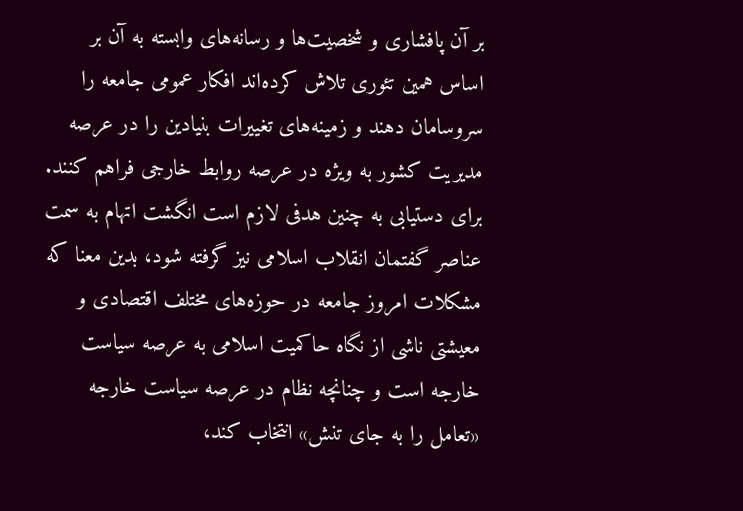بر آن پافشاری و شخصیت‌ها و رسانه‌های وابسته به آن بر اساس همین تئوری تلاش کرده‌اند افکار عمومی جامعه را سروسامان دهند و زمینه‌های تغییرات بنیادین را در عرصه مدیریت کشور به ویژه در عرصه روابط خارجی فراهم کنند.
برای دستیابی به چنین هدفی لازم است انگشت اتهام به سمت عناصر گفتمان انقلاب اسلامی نیز گرفته شود، بدین معنا که مشکلات امروز جامعه در حوزه‌های مختلف اقتصادی و معیشتی ناشی از نگاه حاکمیت اسلامی به عرصه سیاست خارجه است و چنانچه نظام در عرصه سیاست خارجه «تعامل را به جای تنش» انتخاب کند،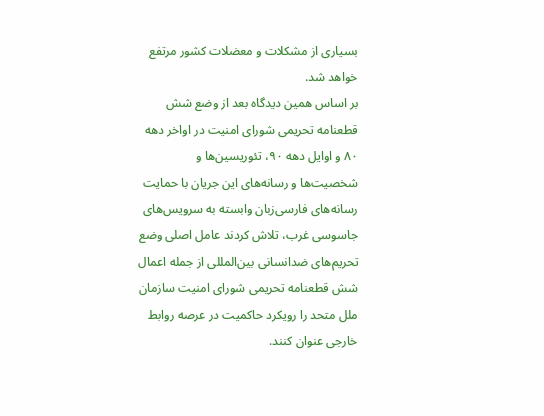بسیاری از مشکلات و معضلات کشور مرتفع خواهد شد.
بر اساس همین دیدگاه بعد از وضع شش قطعنامه تحریمی شورای امنیت در اواخر دهه ۸۰ و اوایل دهه ۹۰، تئوریسین‌ها و شخصیت‌ها و رسانه‌های این جریان با حمایت رسانه‌های فارسی‌زبان وابسته به سرویس‌های جاسوسی غرب، تلاش کردند عامل اصلی وضع تحریم‌های ضدانسانی بین‌المللی از جمله اعمال شش قطعنامه تحریمی شورای امنیت سازمان ملل متحد را رویکرد حاکمیت در عرصه روابط خارجی عنوان کنند.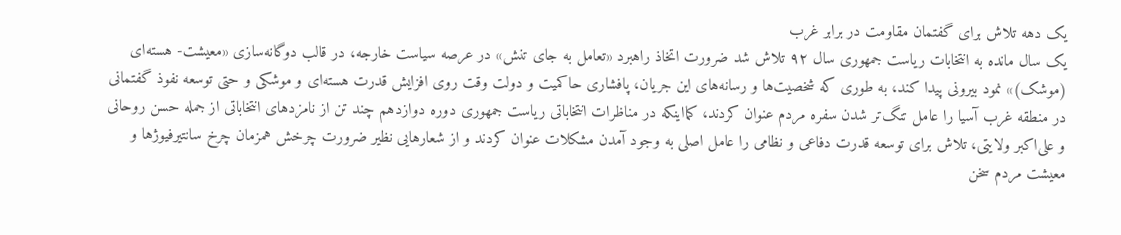یک دهه تلاش برای گفتمان مقاومت در برابر غرب
یک سال مانده به انتخابات ریاست جمهوری سال ۹۲ تلاش شد ضرورت اتخاذ راهبرد «تعامل به جای تنش» در عرصه سیاست خارجه، در قالب دوگانه‌سازی «معیشت- هسته‌ای (موشک)» نمود بیرونی پیدا کند، به طوری که شخصیت‌ها و رسانه‌های این جریان، پافشاری حاکمیت و دولت وقت روی افزایش قدرت هسته‌ای و موشکی و حتی توسعه نفوذ گفتمانی در منطقه غرب آسیا را عامل تنگ‌تر شدن سفره مردم عنوان کردند، کمااینکه در مناظرات انتخاباتی ریاست جمهوری دوره دوازدهم چند تن از نامزد‌های انتخاباتی از جمله حسن روحانی و علی‌اکبر ولایتی، تلاش برای توسعه قدرت دفاعی و نظامی را عامل اصلی به وجود آمدن مشکلات عنوان کردند و از شعار‌هایی نظیر ضرورت چرخش همزمان چرخ سانتیرفیوژ‌ها و معیشت مردم سخن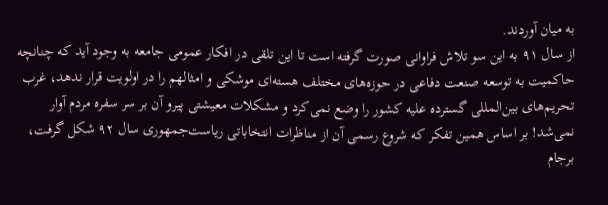به میان آوردند.
از سال ۹۱ به این سو تلاش فراوانی صورت گرفته است تا این تلقی در افکار عمومی جامعه به وجود آید که چنانچه حاکمیت به توسعه صنعت دفاعی در حوزه‌های مختلف هسته‌ای موشکی و امثالهم را در اولویت قرار ندهد، غرب تحریم‌های بین‌المللی گسترده علیه کشور را وضع نمی‌کرد و مشکلات معیشتی پیرو آن بر سر سفره مردم آوار نمی‌شد! بر اساس همین تفکر که شروع رسمی آن از مناظرات انتخاباتی ریاست‌جمهوری سال ۹۲ شکل گرفت، برجام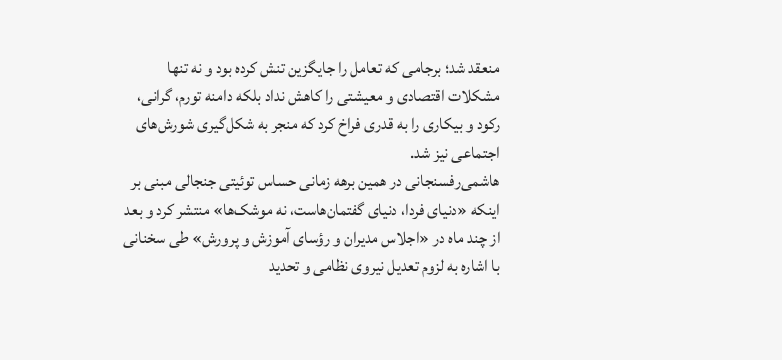منعقد شد؛ برجامی که تعامل را جایگزین تنش کرده بود و نه تنها مشکلات اقتصادی و معیشتی را کاهش نداد بلکه دامنه تورم، گرانی، رکود و بیکاری را به قدری فراخ کرد که منجر به شکل‌گیری شورش‌های اجتماعی نیز شد.
هاشمی‌رفسنجانی در همین برهه زمانی حساس توئیتی جنجالی مبنی بر اینکه «دنیای فردا، دنیای گفتمان‌هاست، نه موشک‌ها» منتشر کرد و بعد از چند ماه در «اجلاس مدیران و رؤسای آموزش و پرورش» طی سخنانی با اشاره به لزوم تعدیل نیروی نظامی و تحدید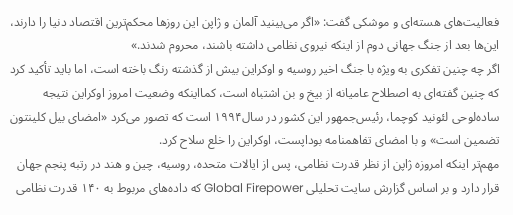فعالیت‌های هسته‌ای و موشکی گفت: «اگر می‌بینید آلمان و ژاپن این روز‌ها محکم‌ترین اقتصاد دنیا را دارند، این‌ها بعد از جنگ جهانی دوم از اینکه نیروی نظامی داشته باشند، محروم شدند.»
اگر چه چنین تفکری به ویژه با جنگ اخیر روسیه و اوکراین بیش از گذشته رنگ باخته است، اما باید تأکید کرد که چنین گفته‌ای به اصطلاح عامیانه از بیخ و بن اشتباه است، کمااینکه وضعیت امروز اوکراین نتیجه ساده‌لوحی لئونید کوچما، رئیس‌جمهور این کشور در سال۱۹۹۴ است که تصور می‌کرد «امضای بیل کلینتون تضمین است» و با امضای تفاهمنامه بوداپست، اوکراین را خلع سلاح کرد.
مهم‌تر اینکه امروزه ژاپن از نظر قدرت نظامی، پس از ایالات متحده، روسیه، چین و هند در رتبه پنجم جهان قرار دارد و بر اساس گزارش سایت تحلیلی Global Firepower که داده‌های مربوط به ۱۴۰ قدرت نظامی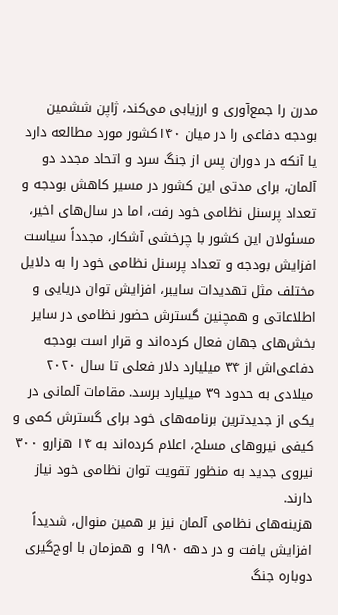مدرن را جمع‌آوری و ارزیابی می‌کند، ژاپن ششمین بودجه دفاعی را در میان ۱۴۰کشور مورد مطالعه دارد یا آنکه در دوران پس از جنگ سرد و اتحاد مجدد دو آلمان، برای مدتی این کشور در مسیر کاهش بودجه و تعداد پرسنل نظامی خود رفت، اما در سال‌های اخیر، مسئولان این کشور با چرخشی آشکار، مجدداً سیاست افزایش بودجه و تعداد پرسنل نظامی خود را به دلایل مختلف مثل تهدیدات سایبر، افزایش توان دریایی و اطلاعاتی و همچنین گسترش حضور نظامی در سایر بخش‌های جهان فعال کرده‌اند و قرار است بودجه دفاعی‌اش از ۳۴ میلیارد دلار فعلی تا سال ۲۰۲۰ میلادی به حدود ۳۹ میلیارد برسد. مقامات آلمانی در یکی از جدیدترین برنامه‌های خود برای گسترش کمی و کیفی نیرو‌های مسلح، اعلام کرده‌اند به ۱۴ هزارو ۳۰۰ نیروی جدید به منظور تقویت توان نظامی خود نیاز دارند.
هزینه‌های نظامی آلمان نیز بر همین منوال، شدیداً افزایش یافت و در دهه ۱۹۸۰ و همزمان با اوج‌گیری دوباره جنگ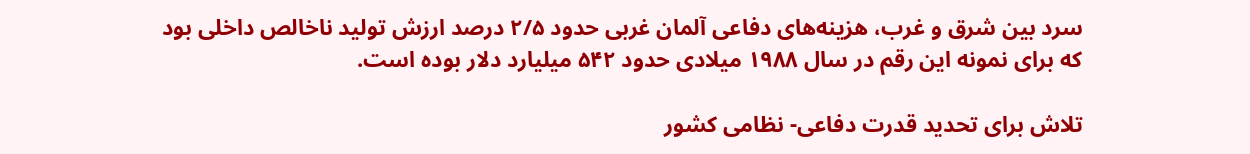سرد بین شرق و غرب، هزینه‌های دفاعی آلمان غربی حدود ۲/۵ درصد ارزش تولید ناخالص داخلی بود که برای نمونه این رقم در سال ۱۹۸۸ میلادی حدود ۵۴۲ میلیارد دلار بوده است.

تلاش برای تحدید قدرت دفاعی- نظامی کشور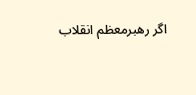اگر رهبرمعظم انقلاب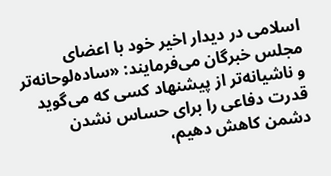اسلامی در دیدار اخیر خود با اعضای مجلس خبرگان می‌فرمایند: «ساده‌لوحانه‌تر و ناشیانه‌تر از پیشنهاد کسی که می‌گوید قدرت دفاعی را برای حساس نشدن دشمن کاهش دهیم،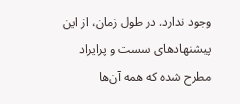وجود ندارد. در طول زمان، از این پیشنهاد‌های سست و پرایراد مطرح شده که همه آن‌ها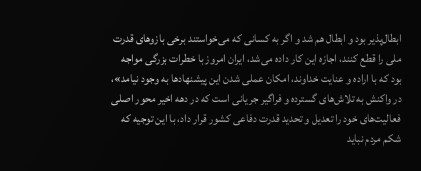ابطال‌پذیر بود و ابطال هم شد و اگر به کسانی که می‌خواستند برخی بازو‌های قدرت ملی را قطع کنند، اجازه این کار داده می‌شد، ایران امروز با خطرات بزرگی مواجه بود که با اراده و عنایت خداوند، امکان عملی شدن این پیشنهاد‌ها به وجود نیامد»، در واکنش به تلاش‌های گسترده و فراگیر جریانی است که در دهه اخیر محور اصلی فعالیت‌های خود را تعدیل و تحدید قدرت دفاعی کشور قرار داد، با این توجیه که شکم مردم نباید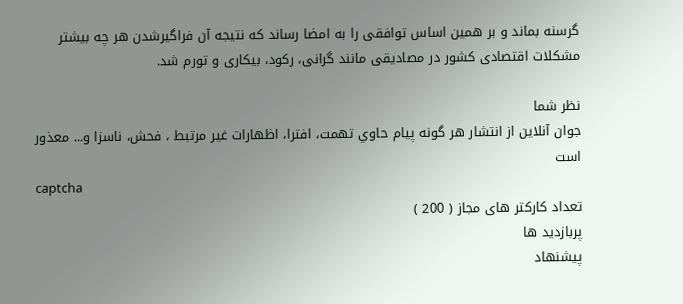گرسنه بماند و بر همین اساس توافقی را به امضا رساند که نتیجه آن فراگیرشدن هر چه بیشتر مشکلات اقتصادی کشور در مصادیقی مانند گرانی، رکود، بیکاری و تورم شد.

نظر شما
جوان آنلاين از انتشار هر گونه پيام حاوي تهمت، افترا، اظهارات غير مرتبط ، فحش، ناسزا و... معذور است
captcha
تعداد کارکتر های مجاز ( 200 )
پربازدید ها
پیشنهاد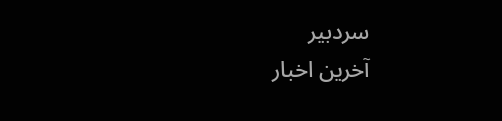سردبیر
آخرین اخبار